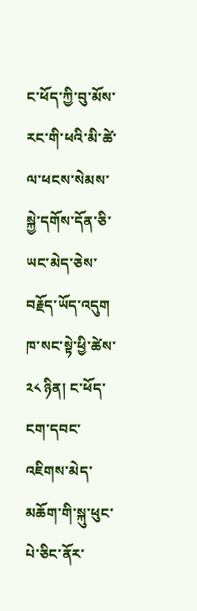ང་ཕོད་ཀྱི་བུ་མོས་རང་གི་ཕའི་མི་ཚེ་ལ་ཕངས་སེམས་སྐྱེ་དགོས་དོན་ཅི་ཡང་མེད་ཅེས་བརྗོད་ཡོད་འདུག
ཁ་སང་སྟེ་ཕྱི་ཚེས་ ༢༨ ཉིན། ང་ཕོད་ངག་དབང་འཇིགས་མེད་མཆོག་གི་སྐུ་ཕུང་པེ་ཅིང་ནོར་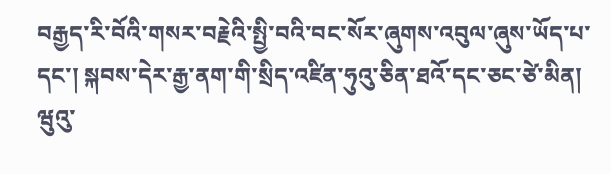བརྒྱད་རི་བོའི་གསར་བརྗེའི་སྤྱི་བའི་བང་སོར་ཞུགས་འབུལ་ཞུས་ཡོད་པ་དང་། སྐབས་དེར་རྒྱ་ནག་གི་སྲིད་འཛིན་ཧུའུ་ཅིན་ཐའོ་དང་ཅང་ཙེ་མིན། ཝུའུ་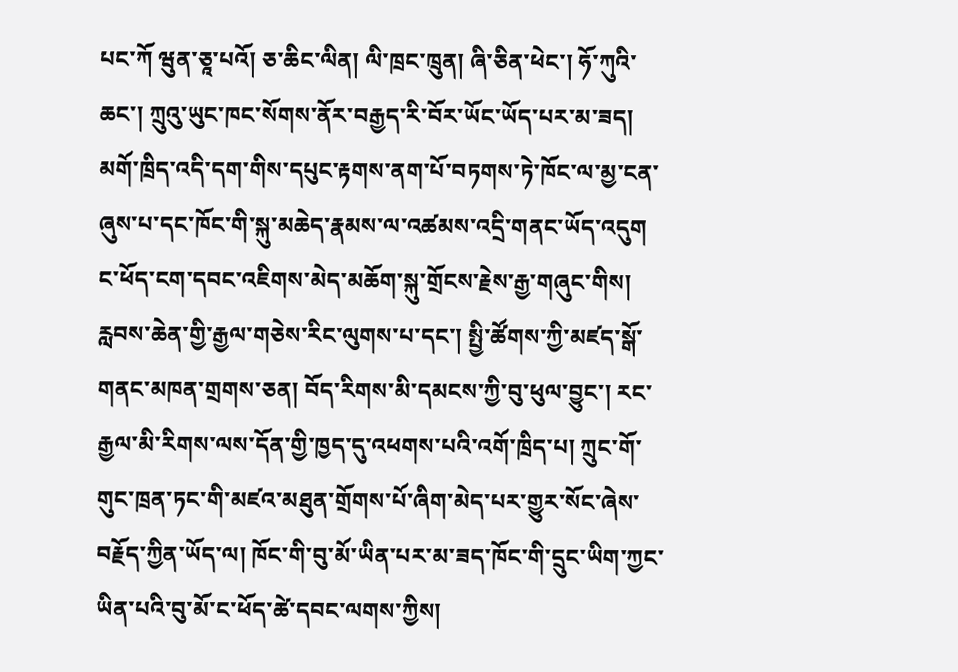པང་ཀོ ཝུན་ཅཱ་པའོ། ཅ་ཆིང་ལིན། ལི་ཁྲང་ཁྲུན། ཞི་ཅིན་ཕེང་། ཧོ་ཀུའི་ཆང་། ཀྲུའུ་ཡུང་ཁང་སོགས་ནོར་བརྒྱད་རི་བོར་ཡོང་ཡོད་པར་མ་ཟད། མགོ་ཁྲིད་འདི་དག་གིས་དཔུང་རྟགས་ནག་པོ་བཏགས་ཏེ་ཁོང་ལ་མྱ་ངན་ཞུས་པ་དང་ཁོང་གི་སྐུ་མཆེད་རྣམས་ལ་འཚམས་འདྲི་གནང་ཡོད་འདུག
ང་ཕོད་ངག་དབང་འཇིགས་མེད་མཆོག་སྐུ་གྲོངས་རྗེས་རྒྱ་གཞུང་གིས། རླབས་ཆེན་གྱི་རྒྱལ་གཅེས་རིང་ལུགས་པ་དང་། སྤྱི་ཚོགས་ཀྱི་མཛད་སྒོ་གནང་མཁན་གྲགས་ཅན། བོད་རིགས་མི་དམངས་ཀྱི་བུ་ཕུལ་བྱུང་། རང་རྒྱལ་མི་རིགས་ལས་དོན་གྱི་ཁྱད་དུ་འཕགས་པའི་འགོ་ཁྲིད་པ། ཀྲུང་གོ་གུང་ཁྲན་ཏང་གི་མཛའ་མཐུན་གྲོགས་པོ་ཞིག་མེད་པར་གྱུར་སོང་ཞེས་བརྗོད་ཀྱིན་ཡོད་ལ། ཁོང་གི་བུ་མོ་ཡིན་པར་མ་ཟད་ཁོང་གི་དྲུང་ཡིག་ཀྱང་ཡིན་པའི་བུ་མོ་ང་ཕོད་ཚེ་དབང་ལགས་ཀྱིས།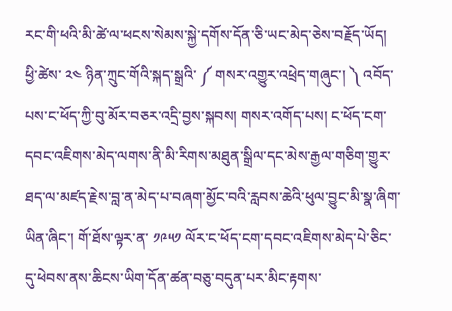རང་གི་ཕའི་མི་ཚེ་ལ་ཕངས་སེམས་སྐྱེ་དགོས་དོན་ཅི་ཡང་མེད་ཅེས་བརྗོད་ཡོད།
ཕྱི་ཚེས་ ༢༤ ཉིན་ཀྲུང་གོའི་སྐད་སྒྲའི་ ༼ གསར་འགྱུར་འཕྲེད་གཞུང་། ༽ འབོད་པས་ང་ཕོད་ཀྱི་བུ་མོར་བཅར་འདྲི་བྱས་སྐབས། གསར་འགོད་པས། ང་ཕོད་ངག་དབང་འཇིགས་མེད་ལགས་ནི་མི་རིགས་མཐུན་སྒྲིལ་དང་མེས་རྒྱལ་གཅིག་གྱུར་ཐད་ལ་མཛད་རྗེས་བླ་ན་མེད་པ་བཞག་མྱོང་བའི་རླབས་ཆེའི་ཕུལ་བྱུང་མི་སྣ་ཞིག་ཡིན་ཞིང་། གོ་ཐོས་ལྟར་ན་ ༡༩༥༡ ལོར་ང་ཕོད་ངག་དབང་འཇིགས་མེད་པེ་ཅིང་དུ་ཕེབས་ནས་ཆིངས་ཡིག་དོན་ཚན་བཅུ་བདུན་པར་མིང་རྟགས་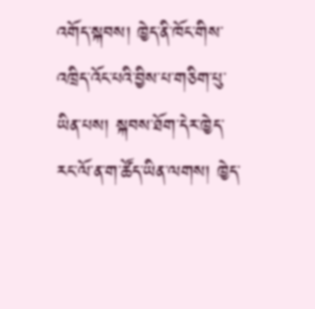འགོད་སྐབས། ཁྱེད་ནི་ཁོང་གིས་འཁྲིད་འོང་པའི་བྱིས་པ་གཅིག་པུ་ཡིན་པས། སྐབས་ཐོག་དེར་ཁྱེད་རང་ལོ་ན་ག་ཚོད་ཡིན་ལགས། ཁྱེད་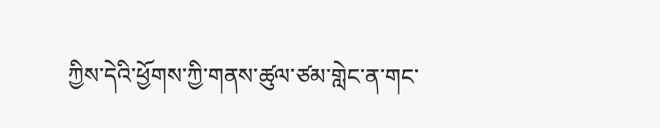ཀྱིས་དེའི་ཕྱོགས་ཀྱི་གནས་ཚུལ་ཙམ་གླེང་ན་གང་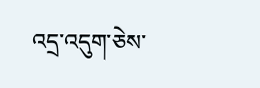འདྲ་འདུག་ཅེས་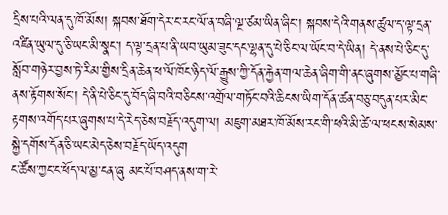དྲིས་པའི་ལན་དུ་ཁོ་མོས། སྐབས་ཐོག་དེར་ང་རང་ལོ་ན་བཞི་ལྔ་ཙམ་ཡིན་ཞིང་། སྐབས་དེའི་གནས་ཚུལ་ད་ལྟ་དྲན་འཛིན་ཡུལ་དུ་ཅི་ཡང་མི་སྣང་། ད་ལྟ་དྲན་པ་ནི་ཡབ་ཡུམ་ཟུང་དང་ལྷན་དུ་པེ་ཅིང་ལ་ཡོང་བ་དེ་ཡིན། དེ་ནས་པེ་ཅིང་དུ་སློབ་གཉེར་བྱས་ཏེ་རིམ་གྱིས་དྲིན་ཆེན་ཕ་ལོ་ཁོང་ཉིད་ལོ་རྒྱུས་ཀྱི་དོན་རྐྱེན་གལ་ཆེན་ཞིག་གི་ནང་ཞུགས་མྱོང་པ་གཞི་ནས་རྟོགས་སོང་། དེ་ནི་པེ་ཅིང་དུ་བོད་ཞི་བའི་བཅིངས་འགྲོལ་གཏོང་བའི་ཆིངས་ཡིག་དོན་ཚན་བཅུ་བདུན་པར་མིང་རྟགས་འགོད་པར་ཞུགས་པ་དེ་རེད་ཅེས་བརྗོད་འདུག་ལ། མཇུག་མཐར་ཁོ་མོས་རང་གི་ཕའི་མི་ཚེ་ལ་ཕངས་སེམས་སྐྱེ་དགོས་དོན་ཅི་ཡང་མེད་ཅེས་བརྗོད་ཡོད་འདུག
ང་ཚོས་ཀྱང་ང་ཕོད་ལ་མྱ་ངན་ཞུ མང་པོ་བཤད་ནས་ག་རེ་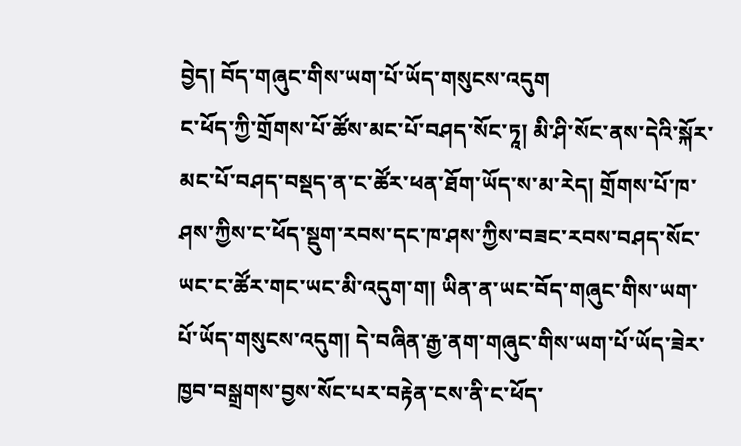བྱེད། བོད་གཞུང་གིས་ཡག་པོ་ཡོད་གསུངས་འདུག
ང་ཕོད་ཀྱི་གྲོགས་པོ་ཚོས་མང་པོ་བཤད་སོང་ཏཱ། མི་ཤི་སོང་ནས་དེའི་སྐོར་མང་པོ་བཤད་བསྡད་ན་ང་ཚོར་ཕན་ཐོག་ཡོད་ས་མ་རེད། གྲོགས་པོ་ཁ་ཤས་ཀྱིས་ང་ཕོད་སྡུག་རབས་དང་ཁ་ཤས་ཀྱིས་བཟང་རབས་བཤད་སོང་ཡང་ང་ཚོར་གང་ཡང་མི་འདུག་ག། ཡིན་ན་ཡང་བོད་གཞུང་གིས་ཡག་པོ་ཡོད་གསུངས་འདུག། དེ་བཞིན་རྒྱ་ནག་གཞུང་གིས་ཡག་པོ་ཡོད་ཟེར་ཁྱབ་བསྒྲགས་བྱས་སོང་པར་བརྟེན་ངས་ནི་ང་ཕོད་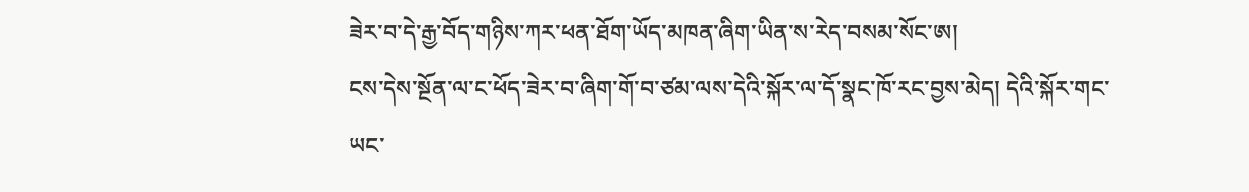ཟེར་བ་དེ་རྒྱ་བོད་གཉིས་ཀར་ཕན་ཐོག་ཡོད་མཁན་ཞིག་ཡིན་ས་རེད་བསམ་སོང་ཨ།
ངས་དེས་སྔོན་ལ་ང་ཕོད་ཟེར་བ་ཞིག་གོ་བ་ཙམ་ལས་དེའི་སྐོར་ལ་དོ་སྣང་ཁོ་རང་བྱས་མེད། དེའི་སྐོར་གང་ཡང་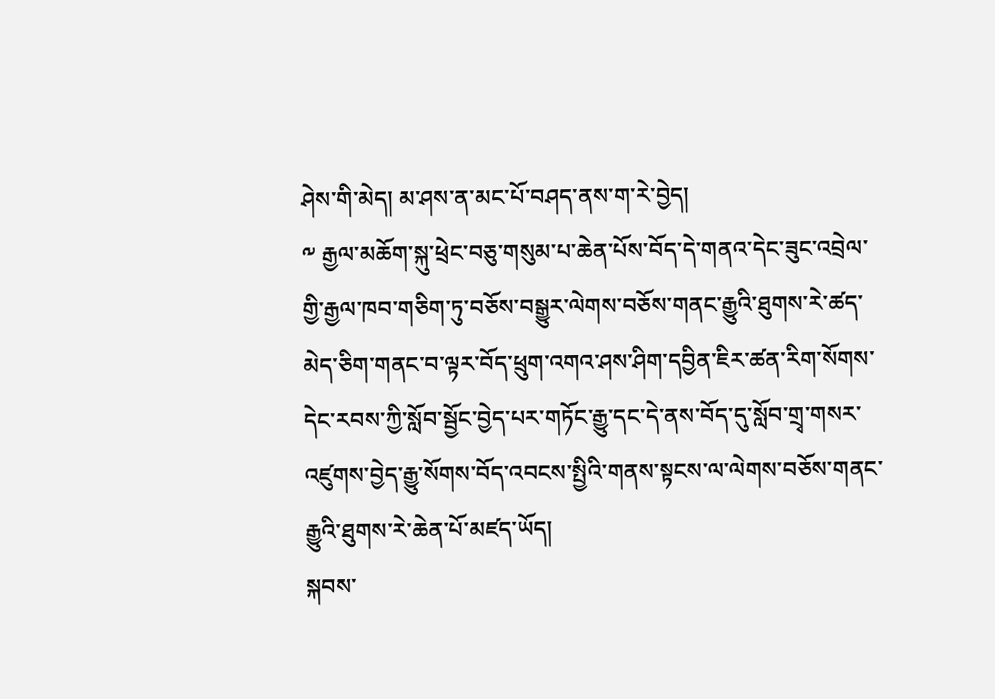ཤེས་གི་མེད། མ་ཤས་ན་མང་པོ་བཤད་ནས་ག་རེ་བྱེད།
༸ རྒྱལ་མཆོག་སྐུ་ཕྲེང་བཅུ་གསུམ་པ་ཆེན་པོས་བོད་དེ་གནའ་དེང་ཟུང་འབྲེལ་གྱི་རྒྱལ་ཁབ་གཅིག་ཏུ་བཅོས་བསྒྱུར་ལེགས་བཅོས་གནང་རྒྱུའི་ཐུགས་རེ་ཚད་མེད་ཅིག་གནང་བ་ལྟར་བོད་ཕྲུག་འགའ་ཤས་ཤིག་དབྱིན་ཇིར་ཚན་རིག་སོགས་དེང་རབས་ཀྱི་སློབ་སྦྱོང་བྱེད་པར་གཏོང་རྒྱུ་དང་དེ་ནས་བོད་དུ་སློབ་གྲྭ་གསར་འཛུགས་བྱེད་རྒྱུ་སོགས་བོད་འབངས་སྤྱིའི་གནས་སྟངས་ལ་ལེགས་བཅོས་གནང་རྒྱུའི་ཐུགས་རེ་ཆེན་པོ་མཛད་ཡོད།
སྐབས་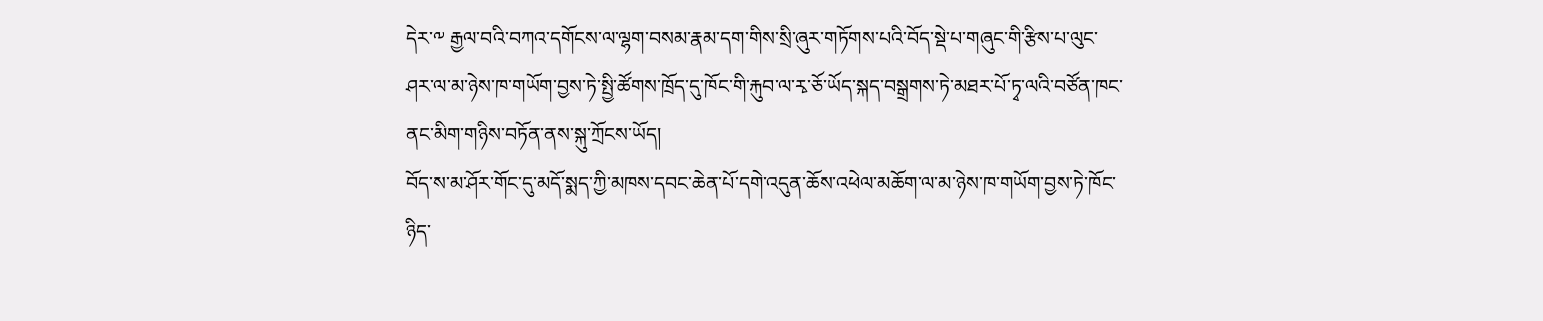དེར་༸ རྒྱལ་བའི་བཀའ་དགོངས་ལ་ལྷག་བསམ་རྣམ་དག་གིས་སྲི་ཞུར་གཏོགས་པའི་བོད་སྡེ་པ་གཞུང་གི་རྩིས་པ་ལུང་ཤར་ལ་མ་ཉེས་ཁ་གཡོག་བྱས་ཏེ་སྤྱི་ཚོགས་ཁྲོད་དུ་ཁོང་གི་རྐུབ་ལ་རྭ་ཅོ་ཡོད་སྐད་བསྒྲགས་ཏེ་མཐར་པོ་ཏྭ་ལའི་བཙོན་ཁང་ནང་མིག་གཉིས་བཏོན་ནས་སྐུ་ཀྲོངས་ཡོད།
བོད་ས་མ་ཤོར་གོང་དུ་མདོ་སྨད་ཀྱི་མཁས་དབང་ཆེན་པོ་དགེ་འདུན་ཆོས་འཕེལ་མཆོག་ལ་མ་ཉེས་ཁ་གཡོག་བྱས་ཏེ་ཁོང་ཉིད་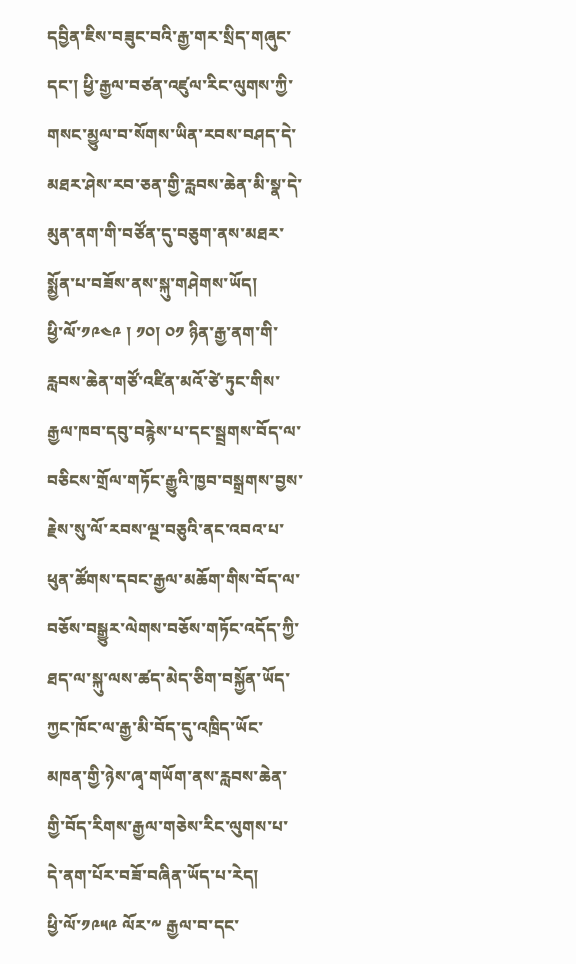དབྱིན་ཇིས་བཟུང་བའི་རྒྱ་གར་སྲིད་གཞུང་དང་། ཕྱི་རྒྱལ་བཙན་འཛུལ་རིང་ལུགས་ཀྱི་གསང་མྱུལ་བ་སོགས་ཡིན་རབས་བཤད་དེ་མཐར་ཤེས་རབ་ཅན་གྱི་རླབས་ཆེན་མི་སྣ་དེ་མུན་ནག་གི་བཙོན་དུ་བཅུག་ནས་མཐར་སྨྱོན་པ་བཟོས་ནས་སྐུ་གཤེགས་ཡོད།
ཕྱི་ལོ་༡༩༤༩ ། ༡༠། ༠༡ ཉིན་རྒྱ་ནག་གི་རླབས་ཆེན་གཙོ་འཛིན་མའོ་ཙེ་ཏུང་གིས་རྒྱལ་ཁབ་དབུ་བརྙེས་པ་དང་སྦྲགས་བོད་ལ་བཅིངས་གྲོལ་གཏོང་རྒྱུའི་ཁྱབ་བསྒྲགས་བྱས་རྗེས་སུ་ལོ་རབས་ལྔ་བཅུའི་ནང་འབའ་པ་ཕུན་ཚོགས་དབང་རྒྱལ་མཆོག་གིས་བོད་ལ་བཅོས་བསྒྱུར་ལེགས་བཅོས་གཏོང་འདོད་ཀྱི་ཐད་ལ་སྐུ་ལས་ཚད་མེད་ཅིག་བསྐྱོན་ཡོད་ཀྱང་ཁོང་ལ་རྒྱ་མི་བོད་དུ་འཁྲིད་ཡོང་མཁན་གྱི་ཉེས་ཞྭ་གཡོག་ནས་རླབས་ཆེན་གྱི་བོད་རིགས་རྒྱལ་གཅེས་རིང་ལུགས་པ་དེ་ནག་པོར་བཟོ་བཞིན་ཡོད་པ་རེད།
ཕྱི་ལོ་༡༩༥༩ ལོར་༸ རྒྱལ་བ་དང་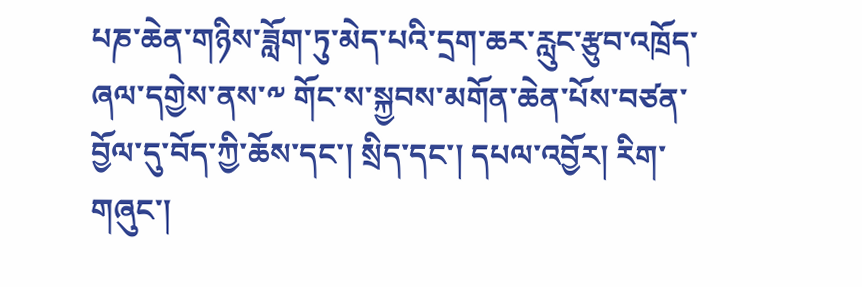པཎ་ཆེན་གཉིས་ཟློག་ཏུ་མེད་པའི་དྲག་ཆར་རླུང་རྩུབ་འཁྲོད་ཞལ་དགྱེས་ནས་༸ གོང་ས་སྐྱབས་མགོན་ཆེན་པོས་བཙན་བྱོལ་དུ་བོད་ཀྱི་ཆོས་དང་། སྲིད་དང་། དཔལ་འབྱོར། རིག་གཞུང་།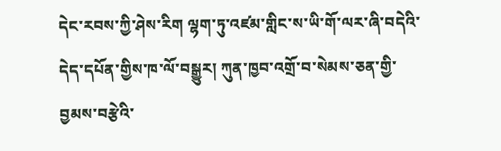དེང་རབས་ཀྱི་ཤེས་རིག ལྷག་ཏུ་འཛམ་གླིང་ས་ཡི་གོ་ལར་ཞི་བདེའི་དེད་དཔོན་གྱིས་ཁ་ལོ་བསྒྱུར། ཀུན་ཁྱབ་འགྲོ་བ་སེམས་ཅན་གྱི་བྱམས་བརྩེའི་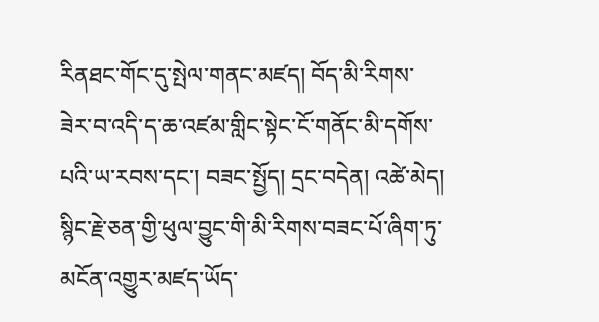རིནཐང་གོང་དུ་སྤེལ་གནང་མཛད། བོད་མི་རིགས་ཟེར་བ་འདི་ད་ཆ་འཛམ་གླིང་སྟེང་ངོ་གནོང་མི་དགོས་པའི་ཡ་རབས་དང་། བཟང་སྤྱོད། དྲང་བདེན། འཚེ་མེད། སྙིང་རྗེ་ཅན་གྱི་ཕུལ་བྱུང་གི་མི་རིགས་བཟང་པོ་ཞིག་ཏུ་མངོན་འགྱུར་མཛད་ཡོད་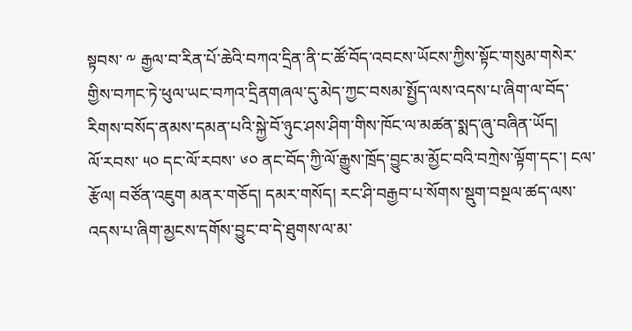སྟབས་ ༸ རྒྱལ་བ་རིན་པོ་ཆེའི་བཀའ་དྲིན་ནི་ང་ཚོ་བོད་འབངས་ཡོངས་ཀྱིས་སྟོང་གསུམ་གསེར་གྱིས་བཀང་ཏེ་ཕུལ་ཡང་བཀའ་དྲིནགཞལ་དུ་མེད་ཀྱང་བསམ་སྤྱོད་ལས་འདས་པ་ཞིག་ལ་བོད་རིགས་བསོད་ནམས་དམན་པའི་སྐྱེ་བོ་ཉུང་ཤས་ཤིག་གིས་ཁོང་ལ་མཚན་སྨད་ཞུ་བཞིན་ཡོད།
ལོ་རབས་ ༥༠ དང་ལོ་རབས་ ༦༠ ནང་བོད་ཀྱི་ལོ་རྒྱུས་ཁྲོད་བྱུང་མ་མྱོང་བའི་བཀྲེས་ལྟོག་དང་། ངལ་རྩོལ། བཙོན་འཇུག མནར་གཅོད། དམར་གསོད། རང་ཤི་བརྒྱབ་པ་སོགས་སྡུག་བསྔལ་ཚད་ལས་འདས་པ་ཞིག་མྱངས་དགོས་བྱུང་བ་དེ་ཐུགས་ལ་མ་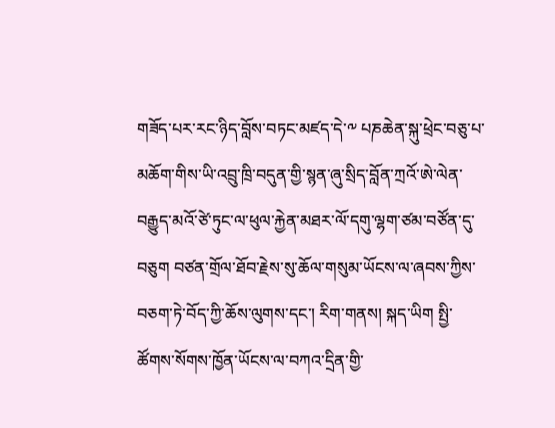གཟོད་པར་རང་ཉིད་བློས་བཏང་མཛད་དེ་༸ པཎཆེན་སྐུ་ཕྲེང་བཅུ་པ་མཆོག་གིས་ཡི་འབྲུ་ཁྲི་བདུན་གྱི་སྙན་ཞུ་སྲིད་བློན་ཀྲའོ་ཨེ་ལེན་བརྒྱུད་མའོ་ཙེ་ཏུང་ལ་ཕུལ་རྐྱེན་མཐར་ལོ་དགུ་ལྷག་ཙམ་བཙོན་དུ་བཅུག བཙན་གྲོལ་ཐོབ་རྗེས་སུ་ཆོལ་གསུམ་ཡོངས་ལ་ཞབས་ཀྱིས་བཅག་ཏེ་བོད་ཀྱི་ཆོས་ལུགས་དང་། རིག་གནས། སྐད་ཡིག སྤྱི་ཚོགས་སོགས་ཁྱོན་ཡོངས་ལ་བཀའ་དྲིན་གྱི་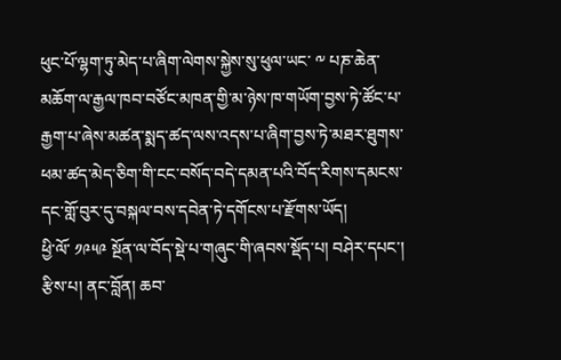ཕུང་པོ་ལྷག་ཏུ་མེད་པ་ཞིག་ལེགས་སྐྱེས་སུ་ཕུལ་ཡང་ ༸ པཎ་ཆེན་མཆོག་ལ་རྒྱལ་ཁབ་བཙོང་མཁན་གྱི་མ་ཉེས་ཁ་གཡོག་བྱས་ཏེ་ཚོང་པ་རྒྱག་པ་ཞེས་མཚན་སྨད་ཚད་ལས་འདས་པ་ཞིག་བྱས་ཏེ་མཐར་ཐུགས་ཕམ་ཚད་མེད་ཅིག་གི་ངང་བསོད་བདེ་དམན་པའི་བོད་རིགས་དམངས་དང་གློ་བུར་དུ་བསྐལ་བས་དབེན་ཏེ་དགོངས་པ་རྫོགས་ཡོད།
ཕྱི་ལོ་ ༡༩༥༩ སྔོན་ལ་བོད་སྡེ་པ་གཞུང་གི་ཞབས་སྡོད་པ། བཤེར་དཔང་། རྩིས་པ། ནང་བློན། ཆབ་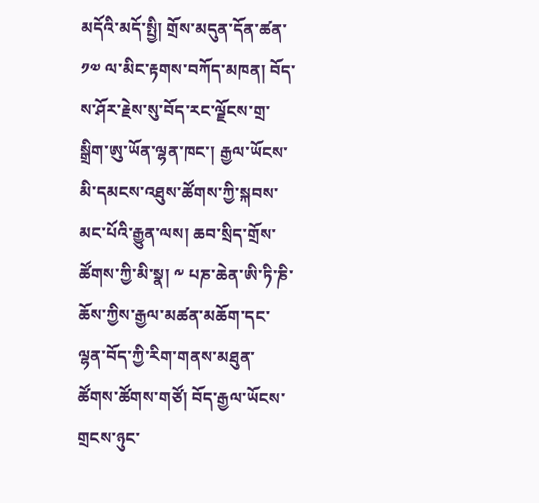མདོའི་མདོ་སྤྱི། གྲོས་མདུན་དོན་ཚན་ ༡༧ ལ་མིང་རྟགས་བཀོད་མཁན། བོད་ས་ཤོར་རྗེས་སུ་བོད་རང་ལྗོངས་གྲ་སྒྲིག་ཨུ་ཡོན་ལྷན་ཁང་། རྒྱལ་ཡོངས་མི་དམངས་འཐུས་ཚོགས་ཀྱི་སྐབས་མང་པོའི་རྒྱུན་ལས། ཆབ་སྲིད་གྲོས་ཚོགས་ཀྱི་མི་སྣ། ༸ པཎ་ཆེན་ཨི་ཏི་ཎི་ཆོས་ཀྱིས་རྒྱལ་མཚན་མཆོག་དང་ལྷན་བོད་ཀྱི་རིག་གནས་མཐུན་ཚོགས་ཚོགས་གཙོ། བོད་རྒྱལ་ཡོངས་གྲངས་ཉུང་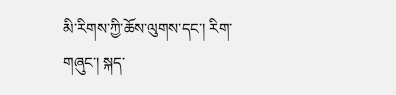མི་རིགས་ཀྱི་ཆོས་ལུགས་དང་། རིག་གཞུང་། སྐད་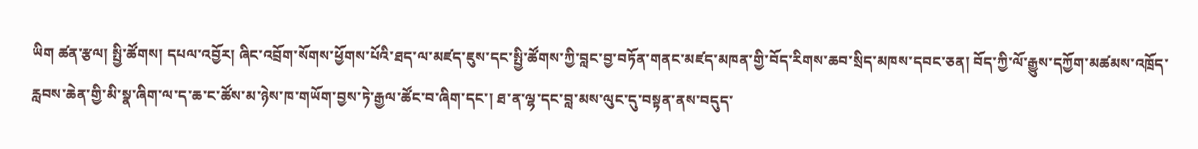ཡིག ཚན་རྩལ། སྤྱི་ཚོགས། དཔལ་འབྱོར། ཞིང་འབྲོག་སོགས་ཕྱོགས་པོའི་ཐད་ལ་མཛད་ཇུས་དང་སྤྱི་ཚོགས་ཀྱི་བླང་བྱ་བཏོན་གནང་མཛད་མཁན་གྱི་བོད་རིགས་ཆབ་སྲིད་མཁས་དབང་ཅན། བོད་ཀྱི་ལོ་རྒྱུས་དཀྱོག་མཚམས་འཁྲོད་རླབས་ཆེན་གྱི་མི་སྣ་ཞིག་ལ་ད་ཆ་ང་ཚོས་མ་ཉེས་ཁ་གཡོག་བྱས་ཏེ་རྒྱལ་ཚོང་བ་ཞིག་དང་། ཐ་ན་ལྷ་དང་བླ་མས་ལུང་དུ་བསྟན་ནས་བདུད་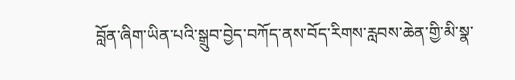བློན་ཞིག་ཡིན་པའི་སྒྲུབ་བྱེད་བཀོད་ནས་བོད་རིགས་རླབས་ཆེན་གྱི་མི་སྣ་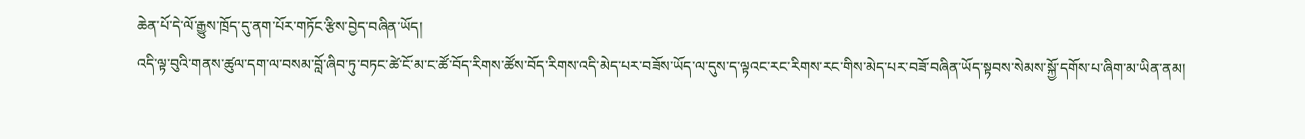ཆེན་པོ་དེ་ལོ་རྒྱུས་ཁྲོད་དུ་ནག་པོར་གཏོང་རྩིས་བྱེད་བཞིན་ཡོད།
འདི་ལྟ་བུའི་གནས་ཚུལ་དག་ལ་བསམ་བློ་ཞིབ་ཏུ་བཏང་ཚེ་ངོ་མ་ང་ཚོ་བོད་རིགས་ཚོས་བོད་རིགས་འདི་མེད་པར་བཟོས་ཡོད་ལ་དུས་ད་ལྟའང་རང་རིགས་རང་གིས་མེད་པར་བཟོ་བཞིན་ཡོད་སྟབས་སེམས་སྐྱོ་དགོས་པ་ཞིག་མ་ཡིན་ནམ།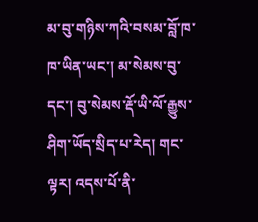མ་བུ་གཉིས་ཀའི་བསམ་བློ་ཁ་ཁ་ཡིན་ཡང་། མ་སེམས་བུ་དང་། བུ་སེམས་རྡོ་ཡི་ལོ་རྒྱུས་ཤིག་ཡོད་སྲིད་པ་རེད། གང་ལྟར། འདས་པོ་ནི་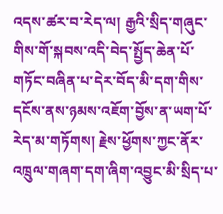འདས་ཚར་བ་རེད་ལ། རྒྱའི་སྲིད་གཞུང་གིས་གོ་སྐབས་འདི་བེད་སྤྱོད་ཆེན་པོ་གཏོང་བཞིན་པ་དེར་བོད་མི་དག་གིས་དངོས་ནས་ཉམས་འཇོག་བྱོས་ན་ཡག་པོ་རེད་མ་གཏོགས། རྗེས་ཕྱོགས་ཀྱང་ནོར་འཁྲུལ་གཞག་དག་ཞིག་འབྱུང་མི་སྲིད་པ་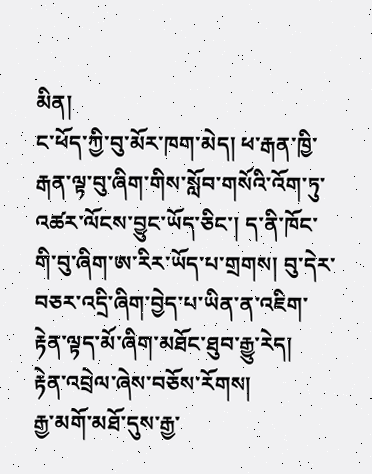མིན།
ང་ཕོད་ཀྱི་བུ་མོར་ཁག་མེད། ཕ་རྒན་ཁྱི་རྒན་ལྟ་བུ་ཞིག་གིས་སློབ་གསོའི་འོག་ཏུ་འཚར་ལོངས་བྱུང་ཡོད་ཅིང་། ད་ནི་ཁོང་གི་བུ་ཞིག་ཨ་རིར་ཡོད་པ་གྲགས། བུ་དེར་བཅར་འདྲི་ཞིག་བྱེད་པ་ཡིན་ན་འཇིག་རྟེན་ལྟད་མོ་ཞིག་མཐོང་ཐུབ་རྒྱུ་རེད།
རྟེན་འབྲེལ་ཞེས་བཅོས་རོགས།
རྒྱ་མགོ་མཐོ་དུས་རྒྱ་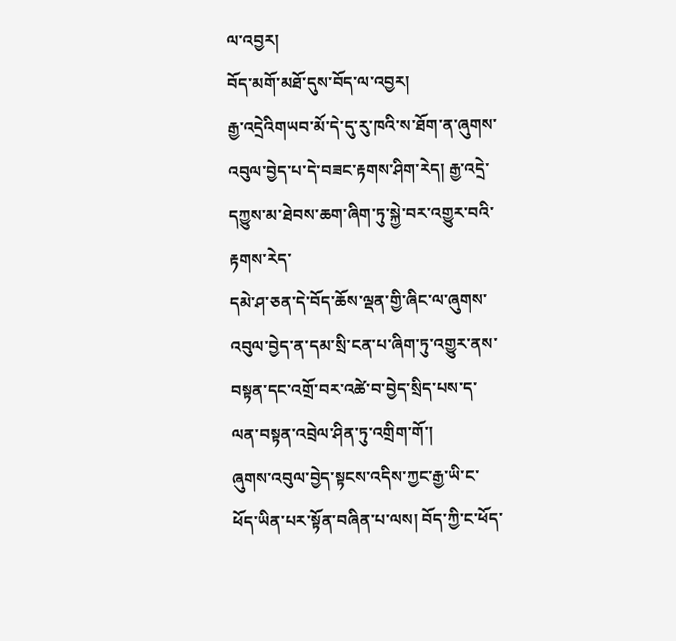ལ་འབྱར།
བོད་མགོ་མཐོ་དུས་བོད་ལ་འབྱར།
རྒྱ་འདྲེའིགཡབ་མོ་དེ་དུ་རུ་ཁའི་ས་ཐོག་ན་ཞུགས་འབུལ་བྱེད་པ་དེ་བཟང་རྟགས་ཤིག་རེད། རྒྱ་འདྲེ་དཀྱུས་མ་ཐེབས་ཆག་ཞིག་ཏུ་སྐྱེ་བར་འགྱུར་བའི་རྟགས་རེད་
དམེ་ཤ་ཅན་དེ་བོད་ཆོས་ལྡན་གྱི་ཞིང་ལ་ཞུགས་འབུལ་བྱེད་ན་དམ་སྲི་ངན་པ་ཞིག་ཏུ་འགྱུར་ནས་བསྟན་དང་འགྲོ་བར་འཚེ་བ་བྱེད་སྲིད་པས་ད་ལན་བསྟན་འབྲེལ་ཤིན་ཏུ་འགྲིག་གོ་།
ཞུགས་འབུལ་བྱེད་སྟངས་འདིས་ཀྱང་རྒྱ་ཡི་ང་ཕོད་ཡིན་པར་སྟོན་བཞིན་པ་ལས། བོད་ཀྱི་ང་ཕོད་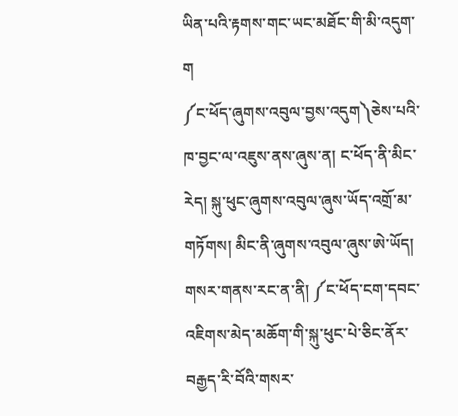ཡིན་པའི་རྟགས་གང་ཡང་མཐོང་གི་མི་འདུག་ག
༼ང་ཕོད་ཞུགས་འབུལ་བྱས་འདུག༽ཅེས་པའི་ཁ་བྱང་ལ་འཇུས་ནས་ཞུས་ན། ང་ཕོད་ནི་མིང་རེད། སྐུ་ཕུང་ཞུགས་འབུལ་ཞུས་ཡོད་འགྲོ་མ་གཏོགས། མིང་ནི་ཞུགས་འབུལ་ཞུས་ཨེ་ཡོད། གསར་གནས་རང་ན་ནི། ༼ང་ཕོད་ངག་དབང་འཇིགས་མེད་མཆོག་གི་སྐུ་ཕུང་པེ་ཅིང་ནོར་བརྒྱད་རི་བོའི་གསར་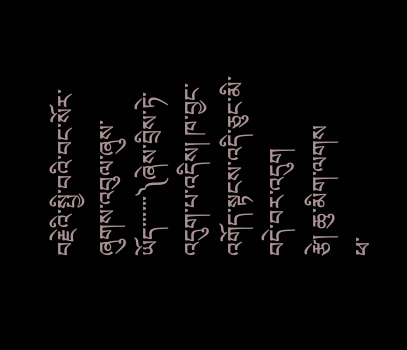བརྗེའི་སྤྱི་བའི་བང་སོར་ཞུགས་འབུལ་ཞུས་ཡོད་་་་་་༽ཞེས་བྲིས་ཏེ་འདུག་པ་འདིས། ཁ་བྱང་འགོད་སྟངས་འདི་ཅུང་མི་བདེ་བར་འདུག
རྩེ། ཆུ་མིག་ལགས
ཕ་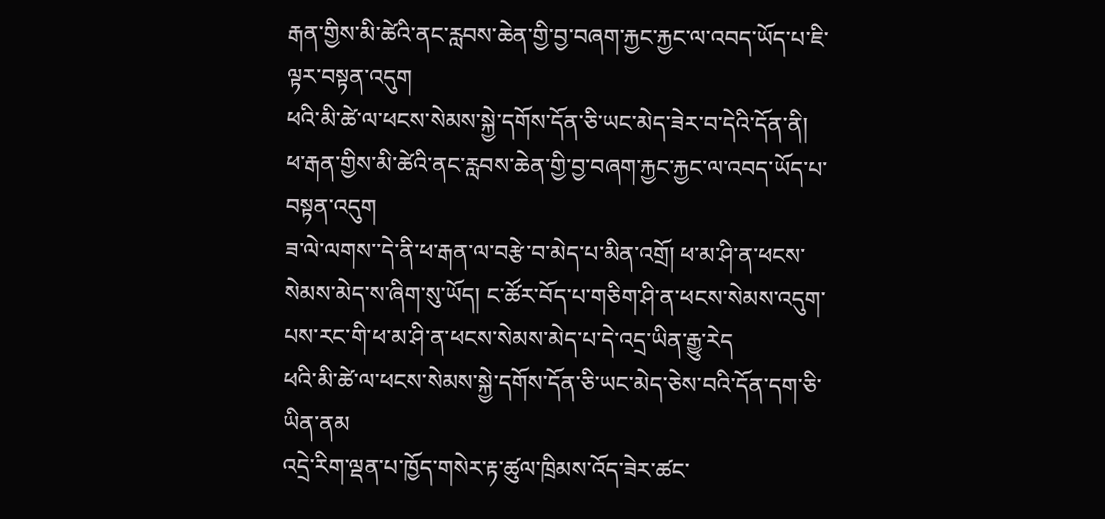རྒན་གྱིས་མི་ཚེའི་ནང་རླབས་ཆེན་གྱི་བྱ་བཞག་རྐྱང་རྐྱང་ལ་འབད་ཡོད་པ་ཇི་ལྟར་བསྟན་འདུག
ཕའི་མི་ཚེ་ལ་ཕངས་སེམས་སྐྱེ་དགོས་དོན་ཅི་ཡང་མེད་ཟེར་བ་དེའི་དོན་ནི།
ཕ་རྒན་གྱིས་མི་ཚེའི་ནང་རླབས་ཆེན་གྱི་བྱ་བཞག་རྐྱང་རྐྱང་ལ་འབད་ཡོད་པ་བསྟན་འདུག
ཟ་ལེ་ལགས་་དེ་ནི་ཕ་རྒན་ལ་བརྩེ་བ་མེད་པ་མིན་འགྲོ། ཕ་མ་ཤི་ན་ཕངས་སེམས་མེད་ས་ཞིག་སུ་ཡོད། ང་ཚོར་བོད་པ་གཅིག་ཤི་ན་ཕངས་སེམས་འདུག་པས་རང་གི་ཕ་མ་ཤི་ན་ཕངས་སེམས་མེད་པ་དེ་འདྲ་ཡིན་རྒྱུ་རེད
ཕའི་མི་ཚེ་ལ་ཕངས་སེམས་སྐྱེ་དགོས་དོན་ཅི་ཡང་མེད་ཅེས་བའི་དོན་དག་ཅི་ཡིན་ནམ
འདྲེ་རིག་ལྡན་པ་ཁྱོད་གསེར་རྟ་ཚུལ་ཁྲིམས་འོད་ཟེར་ཚང་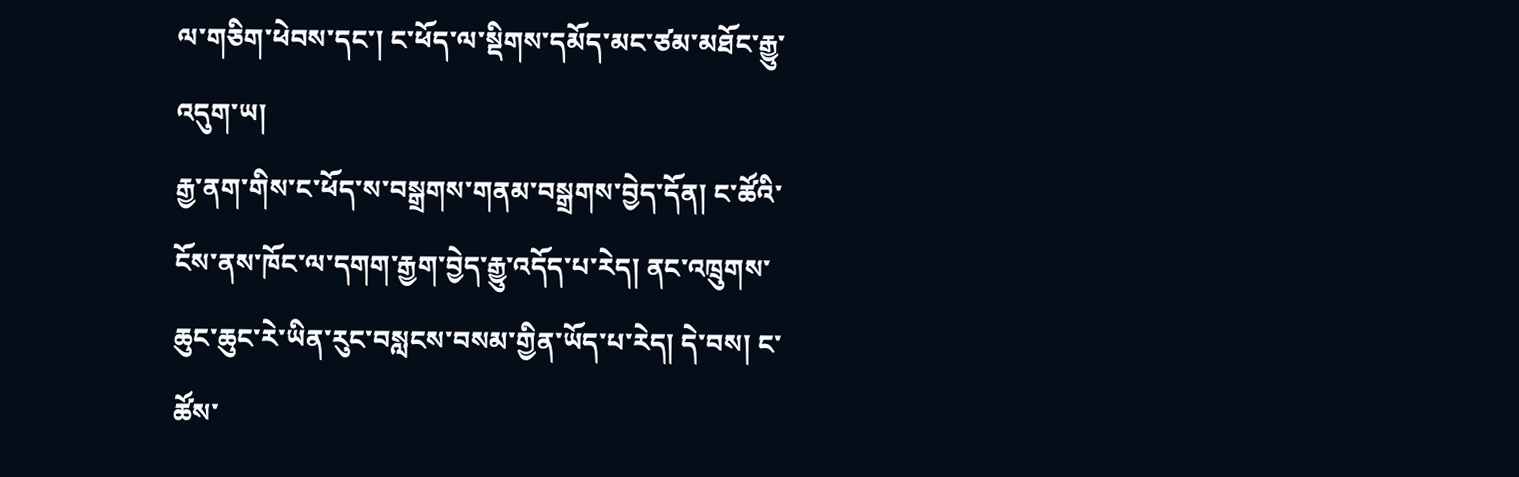ལ་གཅིག་ཕེབས་དང་། ང་ཕོད་ལ་སྡིགས་དམོད་མང་ཙམ་མཐོང་རྒྱུ་འདུག་ཡ།
རྒྱ་ནག་གིས་ང་ཕོད་ས་བསྒྲགས་གནམ་བསྒྲགས་བྱེད་དོན། ང་ཚོའི་ངོས་ནས་ཁོང་ལ་དགག་རྒྱག་བྱེད་རྒྱུ་འདོད་པ་རེད། ནང་འཁྲུགས་ཆུང་ཆུང་རེ་ཡིན་རུང་བསླངས་བསམ་གྱིན་ཡོད་པ་རེད། དེ་བས། ང་ཚོས་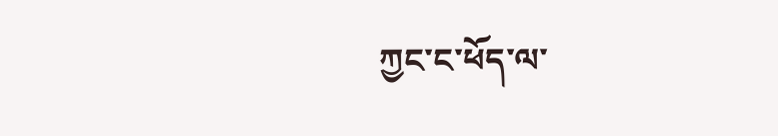ཀྱང་ང་ཕོད་ལ་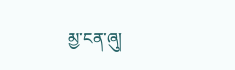མྱ་ངན་ཞུ།